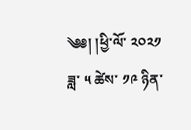༄༅། །ཕྱི་ལོ་ ༢༠༢༡ ཟླ་ ༥ ཚེས་ ༡༩ ཉིན་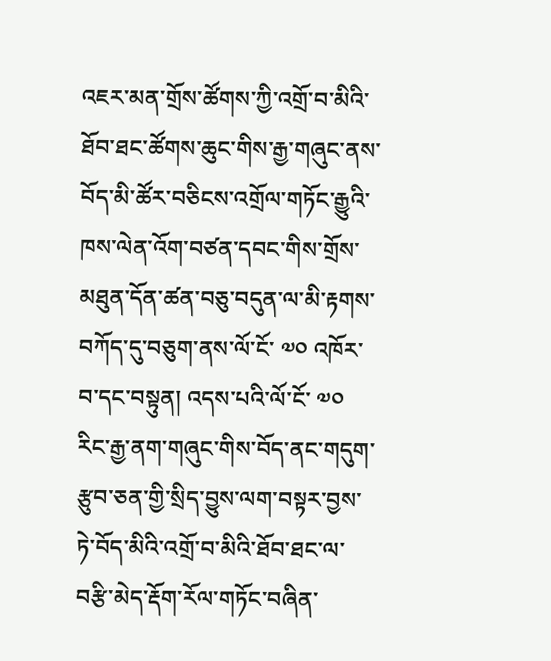འཇར་མན་གྲོས་ཚོགས་ཀྱི་འགྲོ་བ་མིའི་ཐོབ་ཐང་ཚོགས་ཆུང་གིས་རྒྱ་གཞུང་ནས་བོད་མི་ཚོར་བཅིངས་འགྲོལ་གཏོང་རྒྱུའི་ཁས་ལེན་འོག་བཙན་དབང་གིས་གྲོས་མཐུན་དོན་ཚན་བཅུ་བདུན་ལ་མི་རྟགས་བཀོད་དུ་བཅུག་ནས་ལོ་ངོ་ ༧༠ འཁོར་བ་དང་བསྟུན། འདས་པའི་ལོ་ངོ་ ༧༠ རིང་རྒྱ་ནག་གཞུང་གིས་བོད་ནང་གདུག་རྩུབ་ཅན་གྱི་སྲིད་བྱུས་ལག་བསྟར་བྱས་ཏེ་བོད་མིའི་འགྲོ་བ་མིའི་ཐོབ་ཐང་ལ་བརྩི་མེད་རྡོག་རོལ་གཏོང་བཞིན་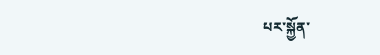པར་སྐྱོན་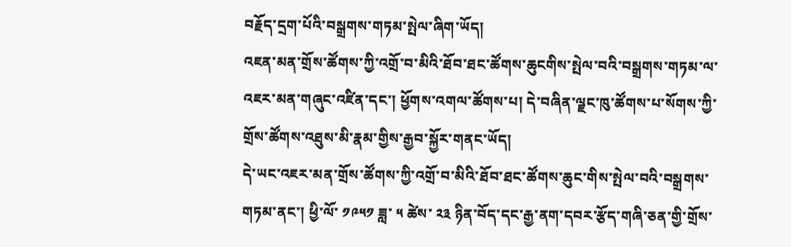བརྗོད་དྲག་པོའི་བསྒྲགས་གཏམ་སྤེལ་ཞིག་ཡོད།
འཇན་མན་གྲོས་ཚོགས་ཀྱི་འགྲོ་བ་མིའི་ཐོབ་ཐང་ཚོགས་ཆུངགིས་སྤེལ་བའི་བསྒྲགས་གཏམ་ལ་འཇར་མན་གཞུང་འཛིན་དང་། ཕྱོགས་འགལ་ཚོགས་པ། དེ་བཞིན་ལྗང་ཁུ་ཚོགས་པ་སོགས་ཀྱི་གྲོས་ཚོགས་འཐུས་མི་རྣམ་གྱིས་རྒྱབ་སྐྱོར་གནང་ཡོད།
དེ་ཡང་འཇར་མན་གྲོས་ཚོགས་ཀྱི་འགྲོ་བ་མིའི་ཐོབ་ཐང་ཚོགས་ཆུང་གིས་སྤེལ་བའི་བསྒྲགས་གཏམ་ནང་། ཕྱི་ལོ་ ༡༩༥༡ ཟླ་ ༥ ཚེས་ ༢༣ ཉིན་བོད་དང་རྒྱ་ནག་དབར་རྩོད་གཞི་ཅན་གྱི་གྲོས་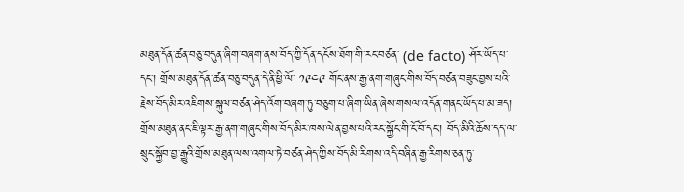མཐུན་དོན་ཚན་བཅུ་བདུན་ཞིག་བཞག་ནས་བོད་ཀྱི་དོན་དངོས་ཐོག་གི་རང་བཙན་ (de facto) ཤོར་ཡོད་པ་དང་། གྲོས་མཐུན་དོན་ཚན་བཅུ་བདུན་དེ་ནི་ཕྱི་ལོ་ ༡༩༤༩ གོང་ནས་རྒྱ་ནག་གཞུང་གིས་བོད་བཙན་བཟུང་བྱས་པའི་རྗེས་བོད་མིར་འཇིགས་སྐུལ་བཙན་ཤེད་འོག་བཞག་ཏུ་བཅུག་པ་ཞིག་ཡིན་ཞེས་གསལ་འདོན་གནང་ཡོད་པ་མ་ཟད། གྲོས་མཐུན་ནང་ཇི་ལྟར་རྒྱ་ནག་གཞུང་གིས་བོད་མིར་ཁས་ལེན་བྱས་པའི་རང་སྐྱོང་གི་ངོ་བོ་དང་། བོད་མིའི་ཆོས་དད་ལ་སྲུང་སྐྱོབ་བྱ་རྒྱུའི་གྲོས་མཐུན་ལས་འགལ་ཏེ་བཙན་ཤེད་ཀྱིས་བོད་མི་རིགས་འདི་བཞིན་རྒྱ་རིགས་ཅན་ཏུ་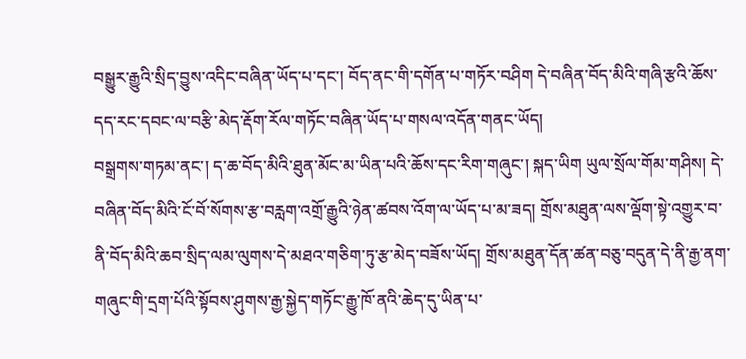བསྒྱུར་རྒྱུའི་སྲིད་བྱུས་འདིང་བཞིན་ཡོད་པ་དང་། བོད་ནང་གི་དགོན་པ་གཏོར་བཤིག དེ་བཞིན་བོད་མིའི་གཞི་རྩའི་ཆོས་དད་རང་དབང་ལ་བརྩི་མེད་རྡོག་རོལ་གཏོང་བཞིན་ཡོད་པ་གསལ་འདོན་གནང་ཡོད།
བསྒྲགས་གཏམ་ནང་། ད་ཆ་བོད་མིའི་ཐུན་མོང་མ་ཡིན་པའི་ཆོས་དང་རིག་གཞུང་། སྐད་ཡིག ཡུལ་སྲོལ་གོམ་གཤིས། དེ་བཞིན་བོད་མིའི་ངོ་བོ་སོགས་རྩ་བརླག་འགྲོ་རྒྱུའི་ཉེན་ཚབས་འོག་ལ་ཡོད་པ་མ་ཟད། གྲོས་མཐུན་ལས་ལྡོག་སྟེ་འགྱུར་བ་ནི་བོད་མིའི་ཆབ་སྲིད་ལམ་ལུགས་དེ་མཐའ་གཅིག་ཏུ་རྩ་མེད་བཟོས་ཡོད། གྲོས་མཐུན་དོན་ཚན་བཅུ་བདུན་དེ་ནི་རྒྱ་ནག་གཞུང་གི་དྲག་པོའི་སྟོབས་ཤུགས་རྒྱ་སྐྱེད་གཏོང་རྒྱུ་ཁོ་ནའི་ཆེད་དུ་ཡིན་པ་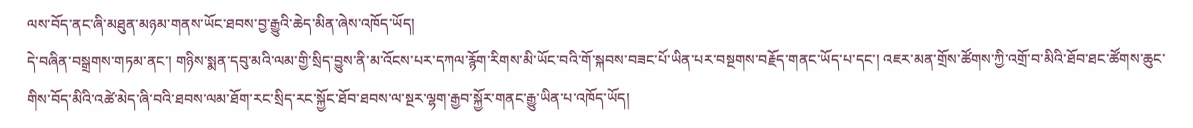ལས་བོད་ནང་ཞི་མཐུན་མཉམ་གནས་ཡོང་ཐབས་བྱ་རྒྱུའི་ཆེད་མིན་ཞེས་འཁོད་ཡོད།
དེ་བཞིན་བསྒྲགས་གཏམ་ནང་། གཉིས་སྨན་དབུ་མའི་ལམ་གྱི་སྲིད་བྱུས་ནི་མ་འོངས་པར་དཀལ་རྙོག་རིགས་མི་ཡོང་བའི་གོ་སྐབས་བཟང་པོ་ཡིན་པར་བསྔགས་བརྗོད་གནང་ཡོད་པ་དང་། འཇར་མན་གྲོས་ཚོགས་ཀྱི་འགྲོ་བ་མིའི་ཐོབ་ཐང་ཚོགས་ཆུང་གིས་བོད་མིའི་འཚེ་མེད་ཞི་བའི་ཐབས་ལམ་ཐོག་རང་སྲིད་རང་སྐྱོང་ཐོབ་ཐབས་ལ་སྔར་ལྷག་རྒྱབ་སྐྱོར་གནང་རྒྱུ་ཡིན་པ་འཁོད་ཡོད།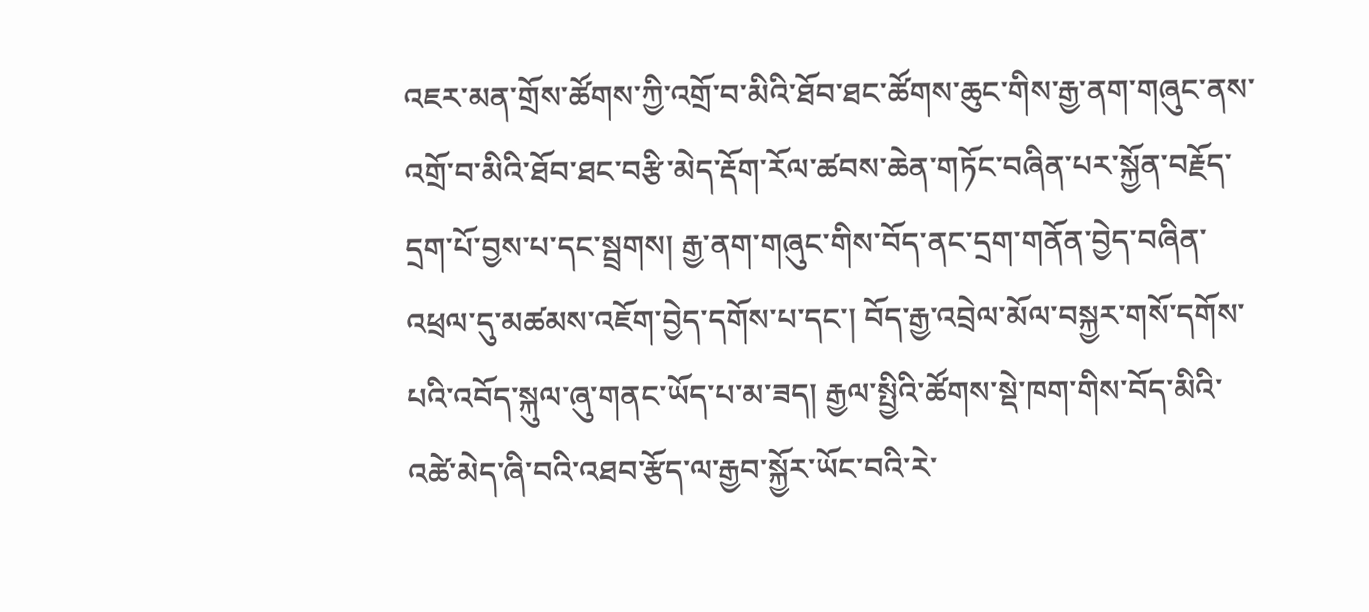འཇར་མན་གྲོས་ཚོགས་ཀྱི་འགྲོ་བ་མིའི་ཐོབ་ཐང་ཚོགས་ཆུང་གིས་རྒྱ་ནག་གཞུང་ནས་འགྲོ་བ་མིའི་ཐོབ་ཐང་བརྩི་མེད་རྡོག་རོལ་ཚབས་ཆེན་གཏོང་བཞིན་པར་སྐྱོན་བརྗོད་དྲག་པོ་བྱས་པ་དང་སྦྲགས། རྒྱ་ནག་གཞུང་གིས་བོད་ནང་དྲག་གནོན་བྱེད་བཞིན་འཕྲལ་དུ་མཚམས་འཇོག་བྱེད་དགོས་པ་དང་། བོད་རྒྱ་འབྲེལ་མོལ་བསྐྱར་གསོ་དགོས་པའི་འབོད་སྐུལ་ཞུ་གནང་ཡོད་པ་མ་ཟད། རྒྱལ་སྤྱིའི་ཚོགས་སྡེ་ཁག་གིས་བོད་མིའི་འཚེ་མེད་ཞི་བའི་འཐབ་རྩོད་ལ་རྒྱབ་སྐྱོར་ཡོང་བའི་རེ་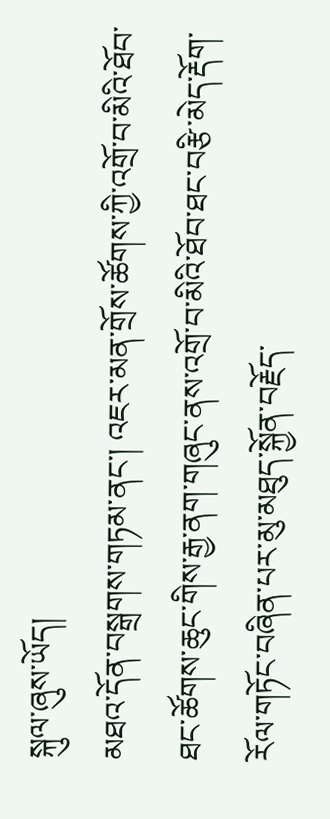སྐུལ་ཞུས་ཡོད།
མཐའ་དོན་བསྒྲགས་གཏམ་ནང་། འཇར་མན་གྲོས་ཚོགས་ཀྱི་འགྲོ་བ་མིའི་ཐོབ་ཐང་ཚོགས་ཆུང་གིས་རྒྱ་ནག་གཞུང་ནས་འགྲོ་བ་མིའི་ཐོབ་ཐང་བརྩི་མེད་རྡོག་རོལ་གཏོང་བཞིན་པར་མུ་མཐུད་སྐྱོན་བརྗོད་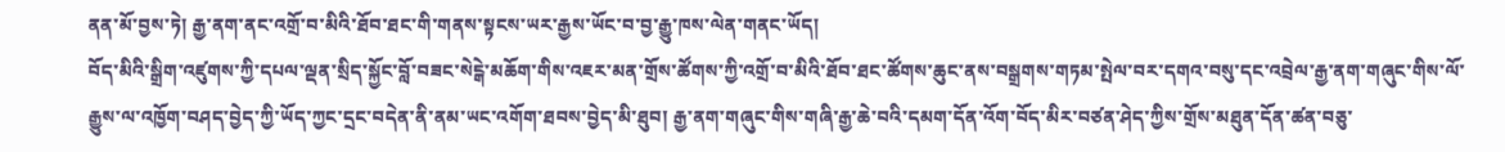ནན་མོ་བྱས་ཏེ། རྒྱ་ནག་ནང་འགྲོ་བ་མིའི་ཐོབ་ཐང་གི་གནས་སྟངས་ཡར་རྒྱས་ཡོང་བ་བྱ་རྒྱུ་ཁས་ལེན་གནང་ཡོད།
བོད་མིའི་སྒྲིག་འཛུགས་ཀྱི་དཔལ་ལྡན་སྲིད་སྐྱོང་བློ་བཟང་སེངྒེ་མཆོག་གིས་འཇར་མན་གྲོས་ཚོགས་ཀྱི་འགྲོ་བ་མིའི་ཐོབ་ཐང་ཚོགས་ཆུང་ནས་བསྒྲགས་གཏམ་སྤེལ་བར་དགའ་བསུ་དང་འབྲེལ་རྒྱ་ནག་གཞུང་གིས་ལོ་རྒྱུས་ལ་འཁྱོག་བཤད་བྱེད་ཀྱི་ཡོད་ཀྱང་དྲང་བདེན་ནི་ནམ་ཡང་འགོག་ཐབས་བྱེད་མི་ཐུབ། རྒྱ་ནག་གཞུང་གིས་གཞི་རྒྱ་ཆེ་བའི་དམག་དོན་འོག་བོད་མིར་བཙན་ཤེད་ཀྱིས་གྲོས་མཐུན་དོན་ཚན་བཅུ་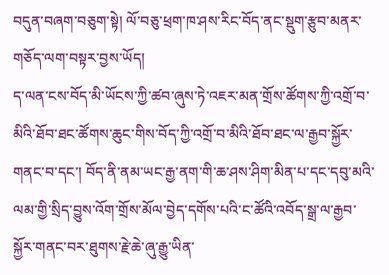བདུན་བཞག་བཅུག་སྟེ། ལོ་བཅུ་ཕྲག་ཁ་ཤས་རིང་བོད་ནང་སྡུག་རྩུབ་མནར་གཅོད་ལག་བསྟར་བྱས་ཡོད།
ད་ལན་ངས་བོད་མི་ཡོངས་ཀྱི་ཚབ་ཞུས་ཏེ་འཇར་མན་གྲོས་ཚོགས་ཀྱི་འགྲོ་བ་མིའི་ཐོབ་ཐང་ཚོགས་ཆུང་གིས་བོད་ཀྱི་འགྲོ་བ་མིའི་ཐོབ་ཐང་ལ་རྒྱབ་སྐྱོར་གནང་བ་དང་། བོད་ནི་ནམ་ཡང་རྒྱ་ནག་གི་ཆ་ཤས་ཤིག་མིན་པ་དང་དབུ་མའི་ལམ་གྱི་སྲིད་བྱུས་འོག་གྲོས་མོལ་བྱེད་དགོས་པའི་ང་ཚོའི་འབོད་སྒྲ་ལ་རྒྱབ་སྐྱོར་གནང་བར་ཐུགས་རྗེ་ཆེ་ཞུ་རྒྱུ་ཡིན་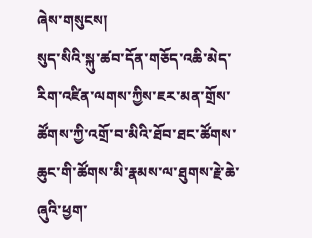ཞེས་གསུངས།
སུད་སིའི་སྐུ་ཚབ་དོན་གཅོད་འཆི་མེད་རིག་འཛིན་ལགས་ཀྱིས་ཇར་མན་གྲོས་ཚོགས་ཀྱི་འགྲོ་བ་མིའི་ཐོབ་ཐང་ཚོགས་ཆུང་གི་ཚོགས་མི་རྣམས་ལ་ཐུགས་རྗེ་ཆེ་ཞུའི་ཕྱག་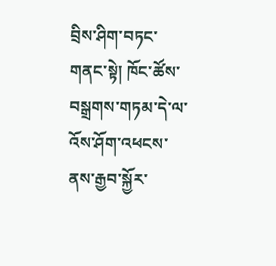བྲིས་ཤིག་བཏང་གནང་སྟེ། ཁོང་ཚོས་བསྒྲགས་གཏམ་དེ་ལ་འོས་ཤོག་འཕངས་ནས་རྒྱབ་སྐྱོར་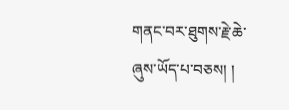གནང་བར་ཐུགས་རྗེ་ཆེ་ཞུས་ཡོད་པ་བཅས། །